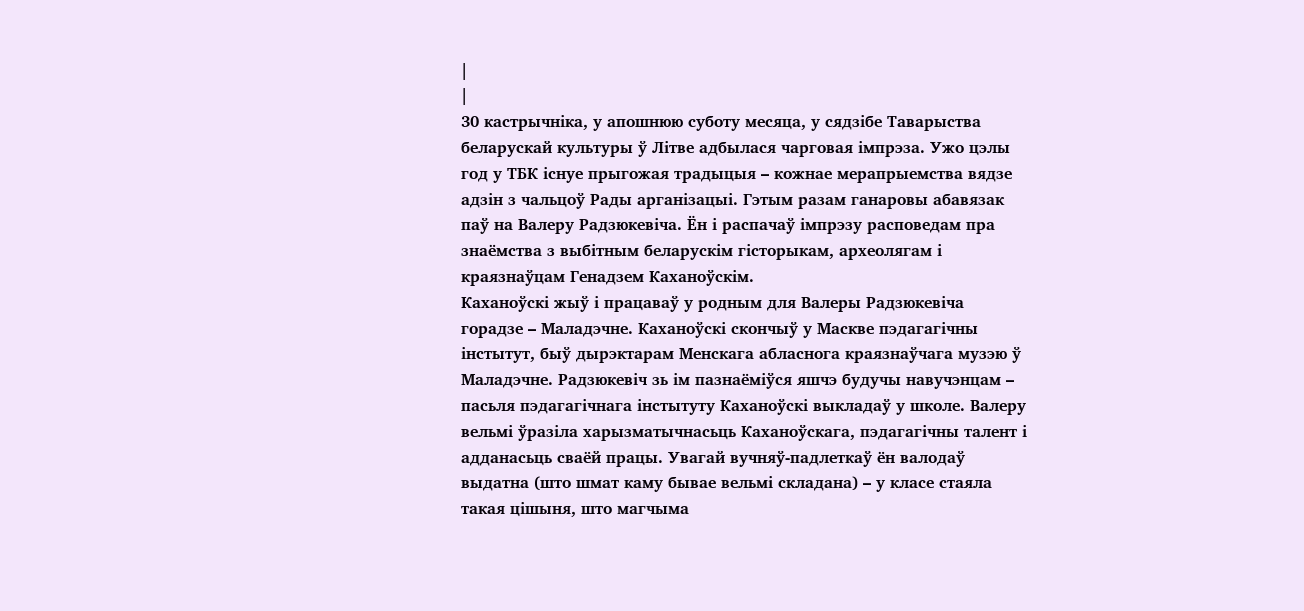|
|
30 кастрычніка, у апошнюю суботу месяца, у сядзібе Таварыства беларускай культуры ў Літве адбылася чарговая імпрэза. Ужо цэлы год у ТБК існуе прыгожая традыцыя – кожнае мерапрыемства вядзе адзін з чальцоў Рады арганізацыі. Гэтым разам ганаровы абавязак паў на Валеру Радзюкевіча. Ён і распачаў імпрэзу расповедам пра знаёмства з выбітным беларускім гісторыкам, археолягам і краязнаўцам Генадзем Каханоўскім.
Каханоўскі жыў і працаваў у родным для Валеры Радзюкевіча горадзе – Маладэчне. Каханоўскі скончыў у Маскве пэдагагічны інстытут, быў дырэктарам Менскага абласнога краязнаўчага музэю ў Маладэчне. Радзюкевіч зь ім пазнаёміўся яшчэ будучы навучэнцам – пасьля пэдагагічнага інстытуту Каханоўскі выкладаў у школе. Валеру вельмі ўразіла харызматычнасьць Каханоўскага, пэдагагічны талент і адданасьць сваёй працы. Увагай вучняў-падлеткаў ён валодаў выдатна (што шмат каму бывае вельмі складана) – у класе стаяла такая цішыня, што магчыма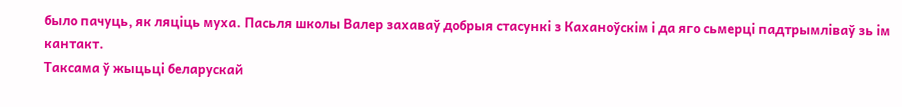было пачуць, як ляціць муха. Пасьля школы Валер захаваў добрыя стасункі з Каханоўскім і да яго сьмерці падтрымліваў зь ім кантакт.
Таксама ў жыцьці беларускай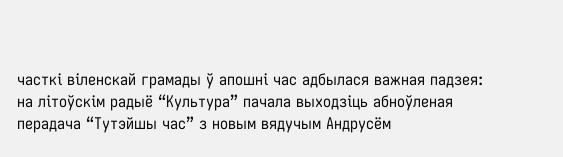часткі віленскай грамады ў апошні час адбылася важная падзея: на літоўскім радыё “Культура” пачала выходзіць абноўленая перадача “Тутэйшы час” з новым вядучым Андрусём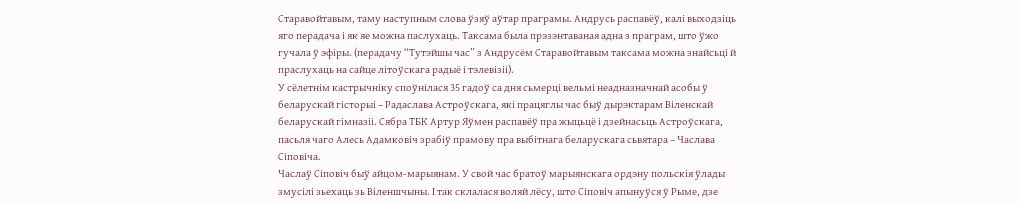Старавойтавым, таму наступным слова ўзяў аўтар праграмы. Андрусь распавёў, калі выходзіць яго перадача і як яе можна паслухаць. Таксама была прэзэнтаваная адна з праграм, што ўжо гучала ў эфіры. (перадачу “Тутэйшы час” з Андрусём Старавойтавым таксама можна знайсьці й праслухаць на сайце літоўскага радыё і тэлевізіі).
У сёлетнім кастрычніку споўнілася 35 гадоў са дня сьмерці вельмі неадназначнай асобы ў беларускай гісторыі – Радаслава Астроўскага, які працяглы час быў дырэктарам Віленскай беларускай гімназіі. Сябра ТБК Артур Яўмен распавёў пра жыцьцё і дзейнасьць Астроўскага, пасьля чаго Алесь Адамковіч зрабіў прамову пра выбітнага беларускага сьвятара – Часлава Сіповіча.
Часлаў Сіповіч быў айцом-марыянам. У свой час братоў марыянскага ордэну польскія ўлады змусілі зьехаць зь Віленшчыны. І так склалася воляй лёсу, што Сіповіч апынуўся ў Рыме, дзе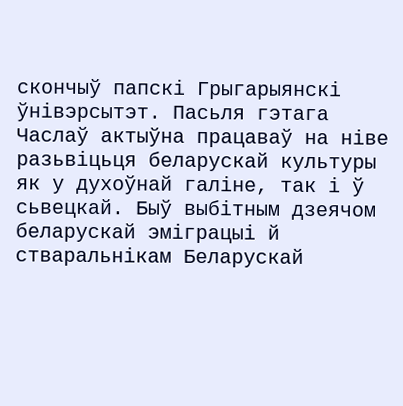скончыў папскі Грыгарыянскі ўнiвэрсытэт. Пасьля гэтага Часлаў актыўна працаваў на ніве разьвіцьця беларускай культуры як у духоўнай галіне, так і ў сьвецкай. Быў выбітным дзеячом беларускай эміграцыі й стваральнікам Беларускай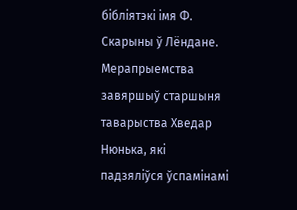бібліятэкі імя Ф. Скарыны ў Лёндане.
Мерапрыемства завяршыў старшыня таварыства Хведар Нюнька, які падзяліўся ўспамінамі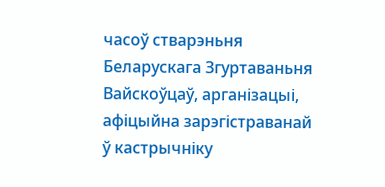часоў стварэньня Беларускага Згуртаваньня Вайскоўцаў, арганізацыі, афіцыйна зарэгістраванай ў кастрычніку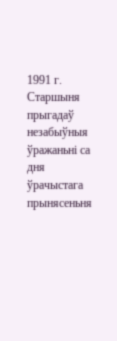1991 г. Старшыня прыгадаў незабыўныя ўражаньні са дня ўрачыстага прынясеньня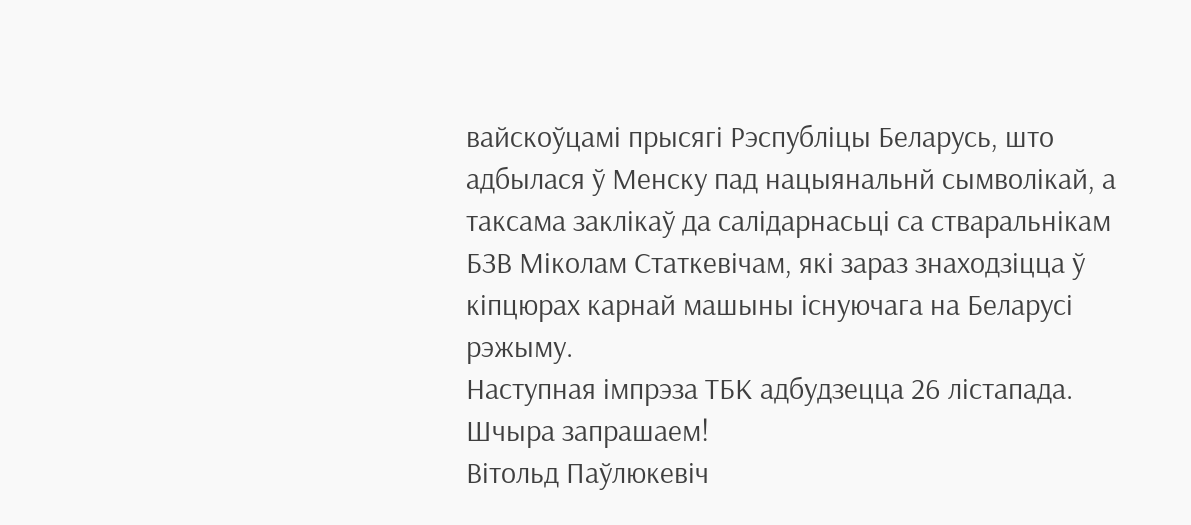вайскоўцамі прысягі Рэспубліцы Беларусь, што адбылася ў Менску пад нацыянальнй сымволікай, а таксама заклікаў да салідарнасьці са стваральнікам БЗВ Міколам Статкевічам, які зараз знаходзіцца ў кіпцюрах карнай машыны існуючага на Беларусі рэжыму.
Наступная імпрэза ТБК адбудзецца 26 лістапада. Шчыра запрашаем!
Вітольд Паўлюкевіч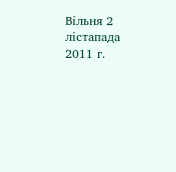Вільня 2 лістапада 2011 г.